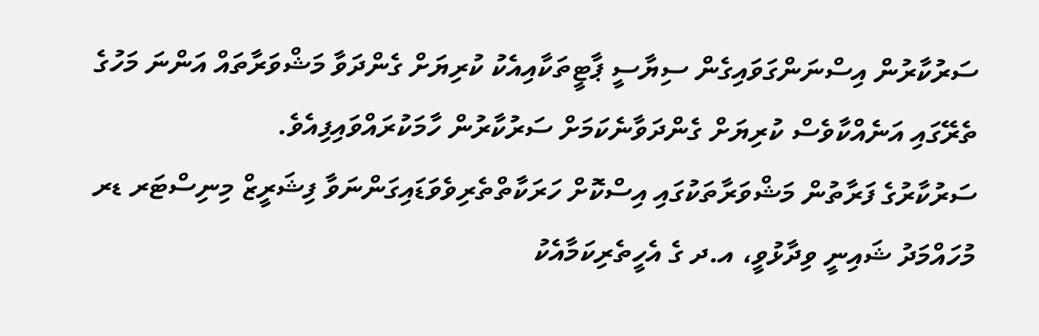ސަރުކާރުން އިސްނަންގަވައިގެން ސިޔާސީ ޕާޓީތަކާއިއެކު ކުރިޔަށް ގެންދަވާ މަޝްވަރާތައް އަންނަ މަހުގެ ތެރޭގައި އަނެއްކާވެސް ކުރިޔަށް ގެންދަވާނެކަމަށް ސަރުކާރުން ހާމަކުރައްވައިފިއެވެ.
ސަރުކާރުގެ ފަރާތުން މަޝްވަރާތަކުގައި އިސްކޮށް ހަރަކާތްތެރިވެވަޑައިގަންނަވާ ފިޝަރީޒް މިނިސްޓަރ ޑރ މުހައްމަދު ޝައިނީ ވިދާޅުވީ، އ.ދ ގެ އެހީތެރިކަމާއެކު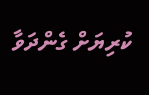ކުރިޔަށް ގެންދަވާ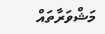މަޝްވަރާތައް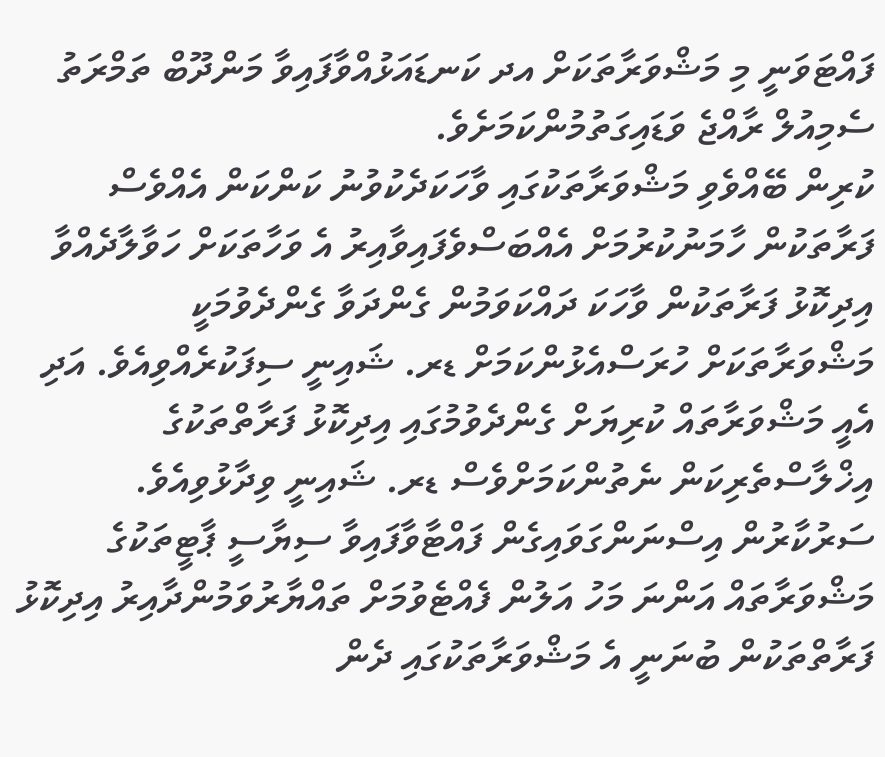ފައްޓަވަނީ މި މަޝްވަރާތަކަށް އދ ކަނޑައަޅުއްވާފައިވާ މަންދޫބް ތަމްރަތު ސެމިއުލް ރާއްޖެ ވަޑައިގަތުމުންކަމަށެވެ.
ކުރިން ބޭއްވެވި މަޝްވަރާތަކުގައި ވާހަކަދެކުވުނު ކަންކަން އެއްވެސް ފަރާތަކުން ހާމަނުކުރުމަށް އެއްބަސްވެފައިވާއިރު އެ ވަހާތަކަށް ހަވާލާދެއްވާ އިދިކޮޅު ފަރާތަކުން ވާހަކަ ދައްކަވަމުން ގެންދަވާ ގެންދެވުމަކީ މަޝްވަރާތަކަށް ހުރަސްއެޅުންކަމަށް ޑރ. ޝައިނީ ސިފަކުރެއްވިއެވެ. އަދި އެއީ މަޝްވަރާތައް ކުރިޔަށް ގެންދެވުމުގައި އިދިކޮޅު ފަރާތްތަކުގެ އިޚްލާސްތެރިކަން ނެތުންކަމަށްވެސް ޑރ. ޝައިނީ ވިދާޅުވިއެވެ.
ސަރުކާރުން އިސްނަންގަވައިގެން ފައްޓާވާފައިވާ ސިޔާސީ ޕާޓީތަކުގެ މަޝްވަރާތައް އަންނަ މަހު އަލުން ފެއްޓެވުމަށް ތައްޔާރުވަމުންދާއިރު އިދިކޮޅު ފަރާތްތަކުން ބުނަނީ އެ މަޝްވަރާތަކުގައި ދެން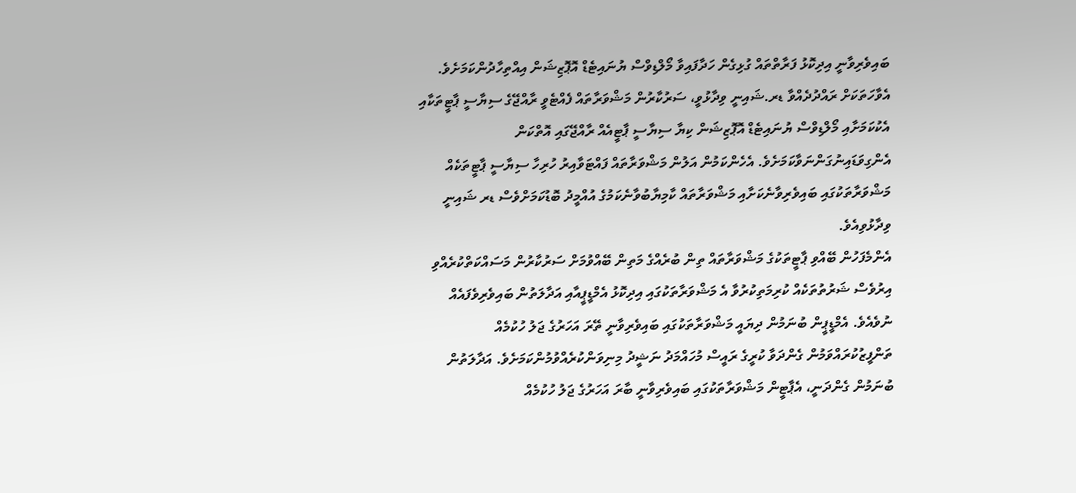ބައިވެރިވާނީ އިދިކޮޅު ފަރާތްތައް ގުޅިގެން ހަދާފައިވާ މޯލްޑިވްސް ޔުނައިޓެޑް އޮޕޮޒިޝަން އިއްތިހާދުންކަމަށެވެ.
އެވާހަތަކަށް ރައްދުދެއްވާ ޑރ.ޝައިނީ ވިދާޅުވީ، ސަރުކާރުން މަޝްވަރާތައް ފެއްޓެވީ ރާއްޖޭގެ ސިޔާސީ ޕާޓީތަކާއި އެކުކަމަށާއި މޯލްޑިވްސް ޔުނައިޓެޑް އޮޕޮޒިޝަން ކިޔާ ސިޔާސީ ޕާޓީއެއް ރާއްޖޭގައި އޮތްކަން އެންގިވަޑައިނުގަންނަވާކަމަށެވެ. އެހެންކަމުން އަލުން މަޝްވަރާތައް ފައްޓަވާއިރު ހުރިހާ ސިޔާސީ ޕާޓީތަކެއް މަޝްވަރާތަކުގައި ބައިވެރިވާނެކަށާއި މަޝްވަރާތައް ކާމިޔާބުވާނެކަމުގެ އުއްމީދު ބޮޑުކަމަށްވެސް ޑރ ޝައިނީ ވިދާޅުވިއެވެ.
އެންމެފަހުން ބޭއްވި ޕާޓީތަކުގެ މަޝްވަރާތައް ތިން ބުރެއްގެ މަތިން ބޭއްވުމަށް ސަރުކާރުން މަސައްކަތްކުރެއްވި އިރުވެސް ޝަރުތުތަކެއް ކުރިމަތިކުރުވާ އެ މަޝްވަރާތަކުގައި އިދިކޮޅު އެމްޑީޕީއާއި އަދާލަތުން ބައިވެރިވެފައެއް ނުވެއެވެ. އެމްޑީޕީން ބުނަމުން ދިޔައީ މަޝްވަރާތަކުގައި ބައިވެރިވާނީ ތޭރަ އަހަރުގެ ޖަލު ހުކުމެއް ތަންފީޒުކުރައްވަމުން ގެންދަވާ ކުރީގެ ރައީސް މުހައްމަދު ނަޝީދު މިނިވަންކުރެއްވުމުންކަމަށެވެ. އަދާލަތުން ބުނަމުން ގެންދަނީ، އެޕާޓީން މަޝްވަރާތަކުގައި ބައިވެރިވާނީ ބާރަ އަހަރުގެ ޖަލު ހުކުމެއް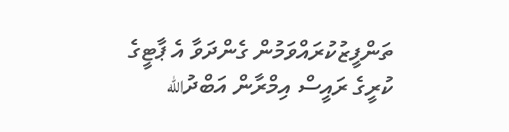ތަންފީޒުކުރައްވަމުން ގެންދަވާ އެ ޕާޓީގެ ކުރީގެ ރައީސް އިމްރާން އަބްދުالله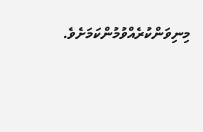މިނިވަންކުރެއްވުމުންކަމަށެވެ.